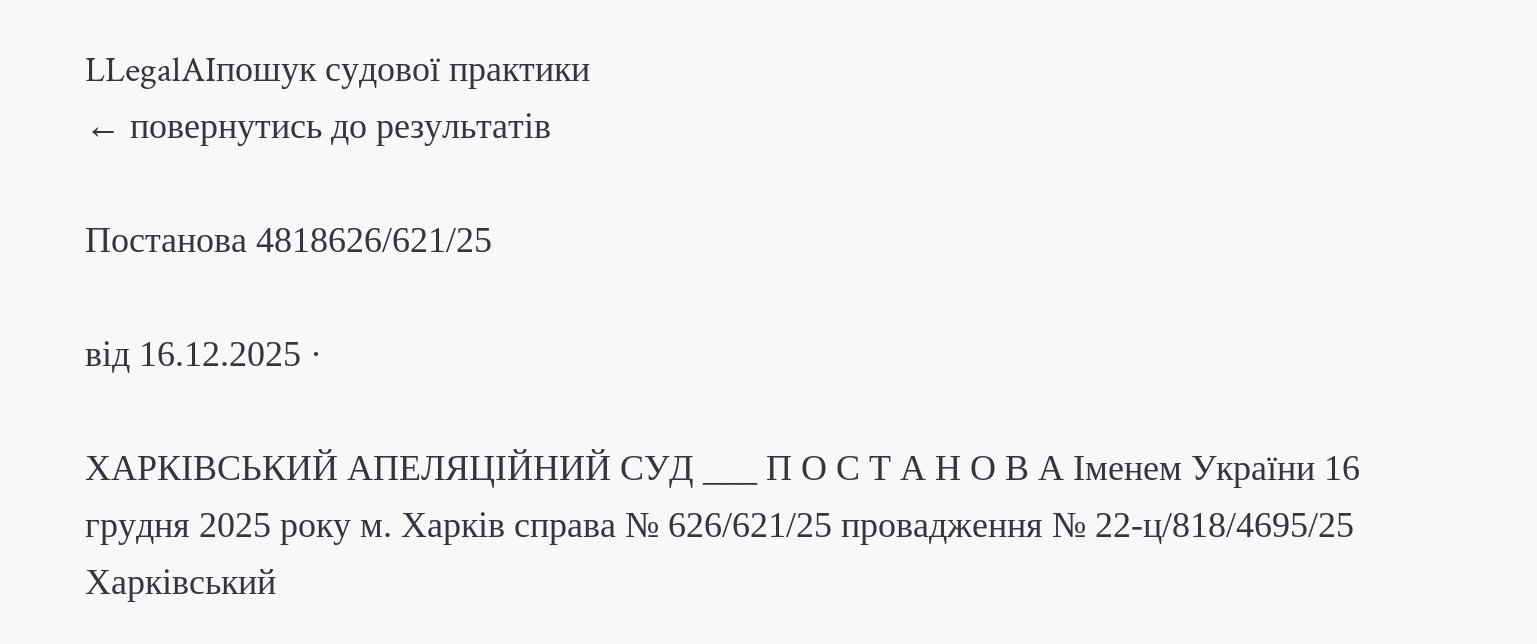LLegalAIпошук судової практики
← повернутись до результатів

Постанова 4818626/621/25

від 16.12.2025 ·

ХАРКІВСЬКИЙ АПЕЛЯЦІЙНИЙ СУД ___ П О С Т А Н О В А Іменем України 16 грудня 2025 року м. Харків справа № 626/621/25 провадження № 22-ц/818/4695/25 Харківський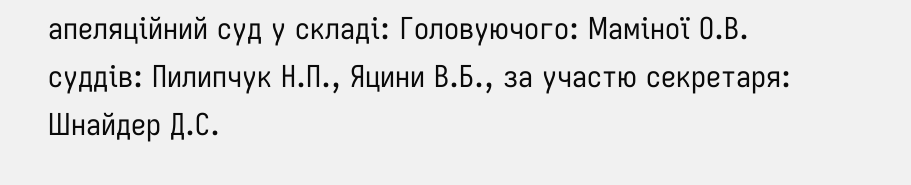апеляційний суд у складі: Головуючого: Маміної О.В. суддів: Пилипчук Н.П., Яцини В.Б., за участю секретаря: Шнайдер Д.С.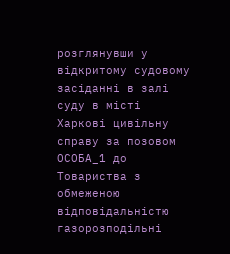розглянувши у відкритому судовому засіданні в залі суду в місті Харкові цивільну справу за позовом ОСОБА_1 до Товариства з обмеженою відповідальністю газорозподільні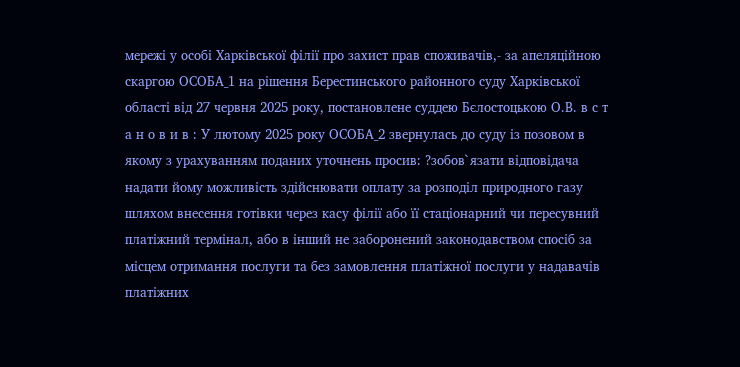мережі у особі Харківської філії про захист прав споживачів,- за апеляційною скаргою ОСОБА_1 на рішення Берестинського районного суду Харківської області від 27 червня 2025 року, постановлене суддею Бєлостоцькою О.В. в с т а н о в и в : У лютому 2025 року ОСОБА_2 звернулась до суду із позовом в якому з урахуванням поданих уточнень просив: ?зобов`язати відповідача надати йому можливість здійснювати оплату за розподіл природного газу шляхом внесення готівки через касу філії або її стаціонарний чи пересувний платіжний термінал, або в інший не заборонений законодавством спосіб за місцем отримання послуги та без замовлення платіжної послуги у надавачів платіжних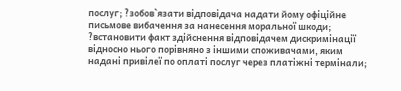послуг; ?зобов`язати відповідача надати йому офіційне письмове вибачення за нанесення моральної шкоди; ?встановити факт здійснення відповідачем дискримінації відносно нього порівняно з іншими споживачами, яким надані привілеї по оплаті послуг через платіжні термінали;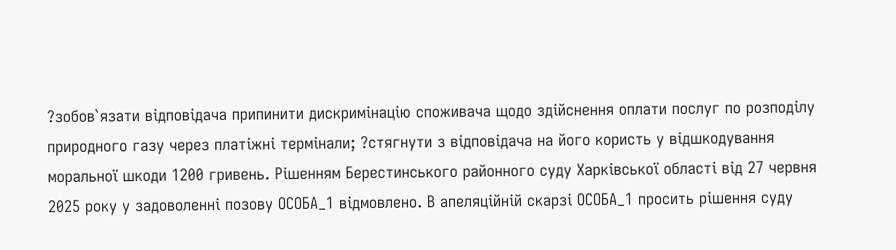?зобов`язати відповідача припинити дискримінацію споживача щодо здійснення оплати послуг по розподілу природного газу через платіжні термінали; ?стягнути з відповідача на його користь у відшкодування моральної шкоди 1200 гривень. Рішенням Берестинського районного суду Харківської області від 27 червня 2025 року у задоволенні позову ОСОБА_1 відмовлено. В апеляційній скарзі ОСОБА_1 просить рішення суду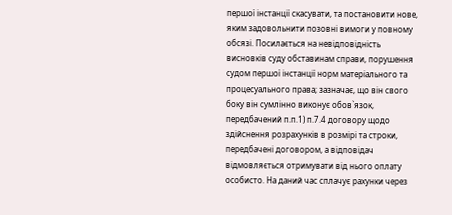першої інстанції скасувати, та постановити нове, яким задовольнити позовні вимоги у повному обсязі. Посилається на невідповідність висновків суду обставинам справи, порушення судом першої інстанції норм матеріального та процесуального права; зазначає, що він свого боку він сумлінно виконує обов`язок, передбачений п.п.1) п.7.4 договору щодо здійснення розрахунків в розмірі та строки, передбачені договором, а відповідач відмовляється отримувати від нього оплату особисто. На даний час сплачує рахунки через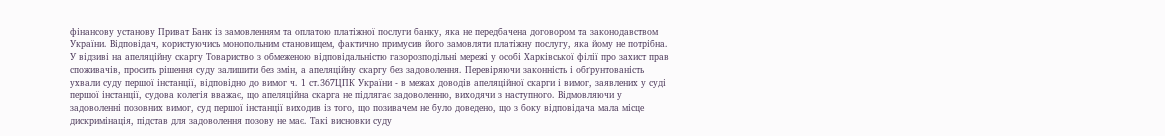фінансову установу Приват Банк із замовленням та оплатою платіжної послуги банку, яка не передбачена договором та законодавством України. Відповідач, користуючись монопольним становищем, фактично примусив його замовляти платіжну послугу, яка йому не потрібна. У відзиві на апеляційну скаргу Товариство з обмеженою відповідальністю газорозподільні мережі у особі Харківської філії про захист прав споживачів, просить рішення суду залишити без змін, а апеляційну скаргу без задоволення. Перевіряючи законність і обґрунтованість ухвали суду першої інстанції, відповідно до вимог ч. 1 ст.367ЦПК України - в межах доводів апеляційної скарги і вимог, заявлених у суді першої інстанції, судова колегія вважає, що апеляційна скарга не підлягає задоволенню, виходячи з наступного. Відмовляючи у задоволенні позовних вимог, суд першої інстанції виходив із того, що позивачем не було доведено, що з боку відповідача мала місце дискримінація, підстав для задоволення позову не має. Такі висновки суду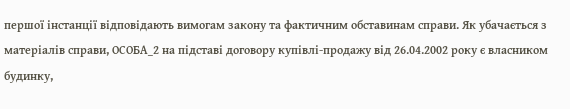першої інстанції відповідають вимогам закону та фактичним обставинам справи. Як убачається з матеріалів справи, ОСОБА_2 на підставі договору купівлі-продажу від 26.04.2002 року є власником будинку,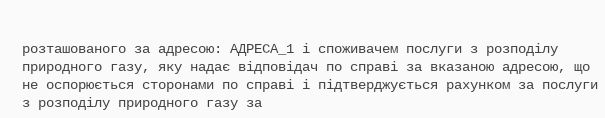розташованого за адресою: АДРЕСА_1 і споживачем послуги з розподілу природного газу, яку надає відповідач по справі за вказаною адресою, що не оспорюється сторонами по справі і підтверджується рахунком за послуги з розподілу природного газу за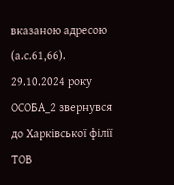вказаною адресою (а.с.61,66). 29.10.2024 року ОСОБА_2 звернувся до Харківської філії ТОВ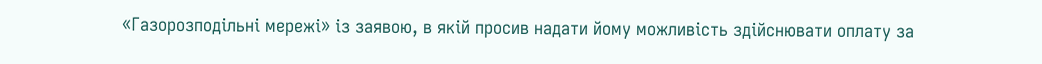«Газорозподільні мережі» із заявою, в якій просив надати йому можливість здійснювати оплату за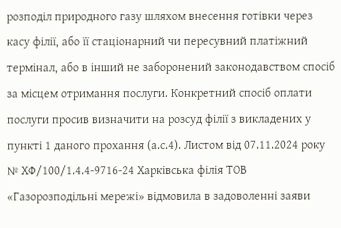розподіл природного газу шляхом внесення готівки через касу філії, або її стаціонарний чи пересувний платіжний термінал, або в інший не заборонений законодавством спосіб за місцем отримання послуги. Конкретний спосіб оплати послуги просив визначити на розсуд філії з викладених у пункті 1 даного прохання (а.с.4). Листом від 07.11.2024 року № ХФ/100/1.4.4-9716-24 Харківська філія ТОВ «Газорозподільні мережі» відмовила в задоволенні заяви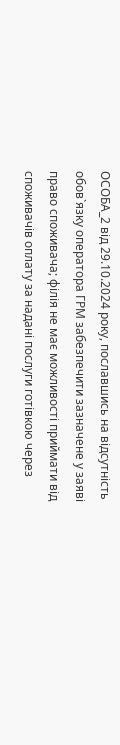ОСОБА_2 від 29.10.2024 року, пославшись на відсутність обов`язку оператора ГРМ забезпечити зазначене у заяві право споживача; філія не має можливості приймати від споживачів оплату за надані послуги готівкою через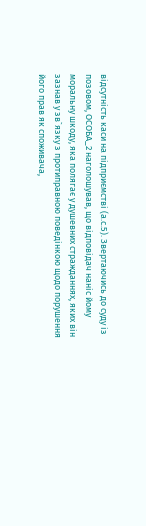відсутність каси на підприємстві (а.с.5). Звертаючись до суду із позовом, ОСОБА_2 наголошував, що відповідач наніс йому моральну шкоду, яка полягає у душевних стражданнях, яких він зазнав у зв`язку з протиправною поведінкою щодо порушення його прав як споживача,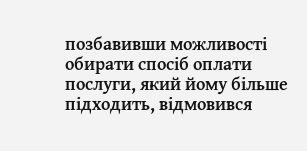позбавивши можливості обирати спосіб оплати послуги, який йому більше підходить, відмовився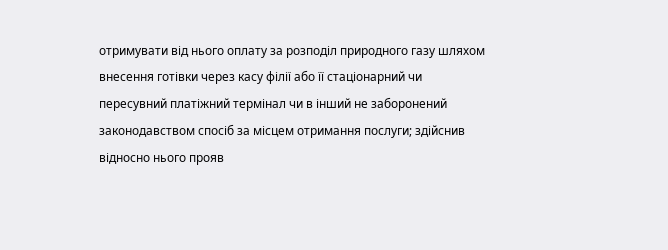отримувати від нього оплату за розподіл природного газу шляхом внесення готівки через касу філії або її стаціонарний чи пересувний платіжний термінал чи в інший не заборонений законодавством спосіб за місцем отримання послуги; здійснив відносно нього прояв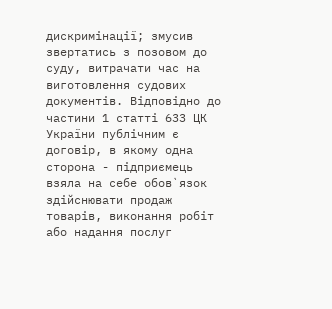дискримінації; змусив звертатись з позовом до суду, витрачати час на виготовлення судових документів. Відповідно до частини 1 статті 633 ЦК України публічним є договір, в якому одна сторона - підприємець взяла на себе обов`язок здійснювати продаж товарів, виконання робіт або надання послуг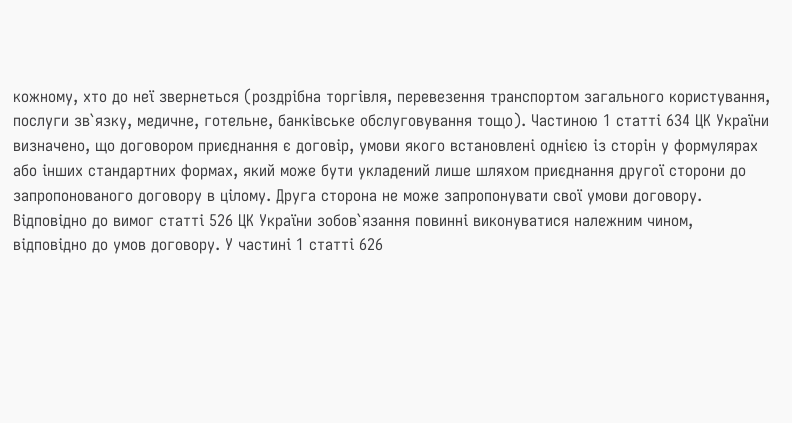кожному, хто до неї звернеться (роздрібна торгівля, перевезення транспортом загального користування, послуги зв`язку, медичне, готельне, банківське обслуговування тощо). Частиною 1 статті 634 ЦК України визначено, що договором приєднання є договір, умови якого встановлені однією із сторін у формулярах або інших стандартних формах, який може бути укладений лише шляхом приєднання другої сторони до запропонованого договору в цілому. Друга сторона не може запропонувати свої умови договору. Відповідно до вимог статті 526 ЦК України зобов`язання повинні виконуватися належним чином, відповідно до умов договору. У частині 1 статті 626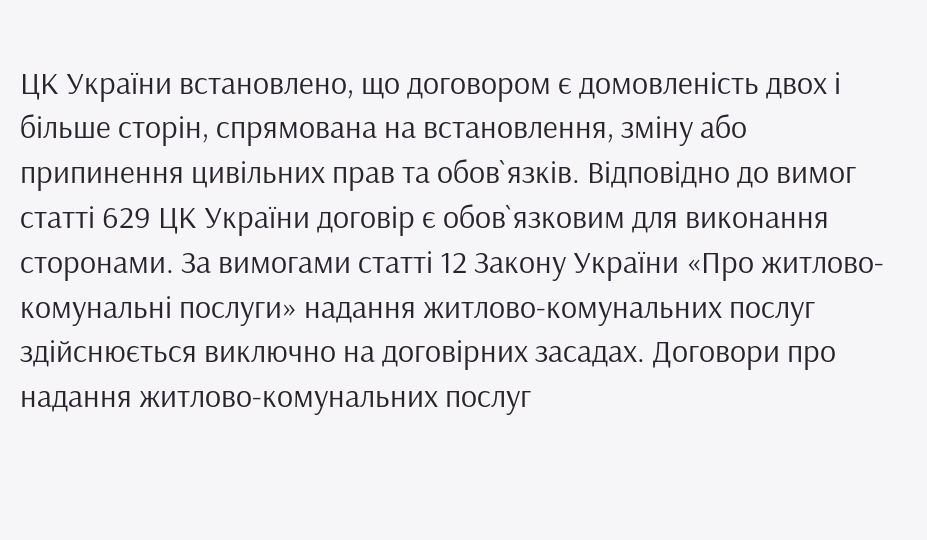ЦК України встановлено, що договором є домовленість двох і більше сторін, спрямована на встановлення, зміну або припинення цивільних прав та обов`язків. Відповідно до вимог статті 629 ЦК України договір є обов`язковим для виконання сторонами. За вимогами статті 12 Закону України «Про житлово-комунальні послуги» надання житлово-комунальних послуг здійснюється виключно на договірних засадах. Договори про надання житлово-комунальних послуг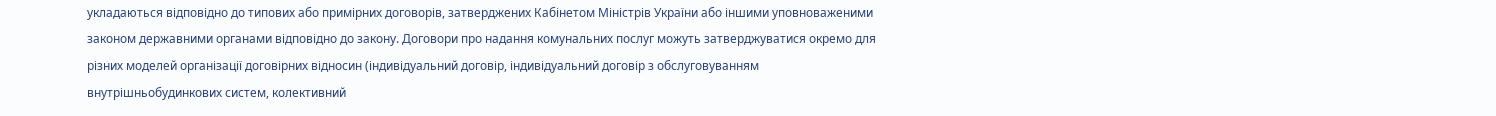укладаються відповідно до типових або примірних договорів, затверджених Кабінетом Міністрів України або іншими уповноваженими законом державними органами відповідно до закону. Договори про надання комунальних послуг можуть затверджуватися окремо для різних моделей організації договірних відносин (індивідуальний договір, індивідуальний договір з обслуговуванням внутрішньобудинкових систем, колективний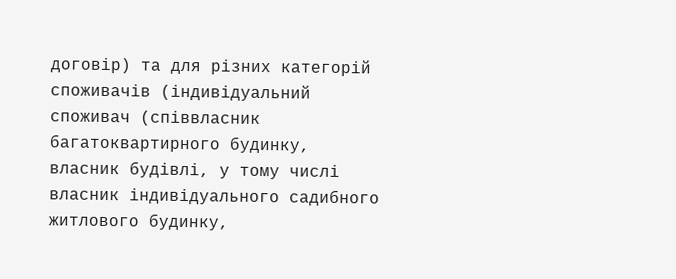договір) та для різних категорій споживачів (індивідуальний споживач (співвласник багатоквартирного будинку, власник будівлі, у тому числі власник індивідуального садибного житлового будинку,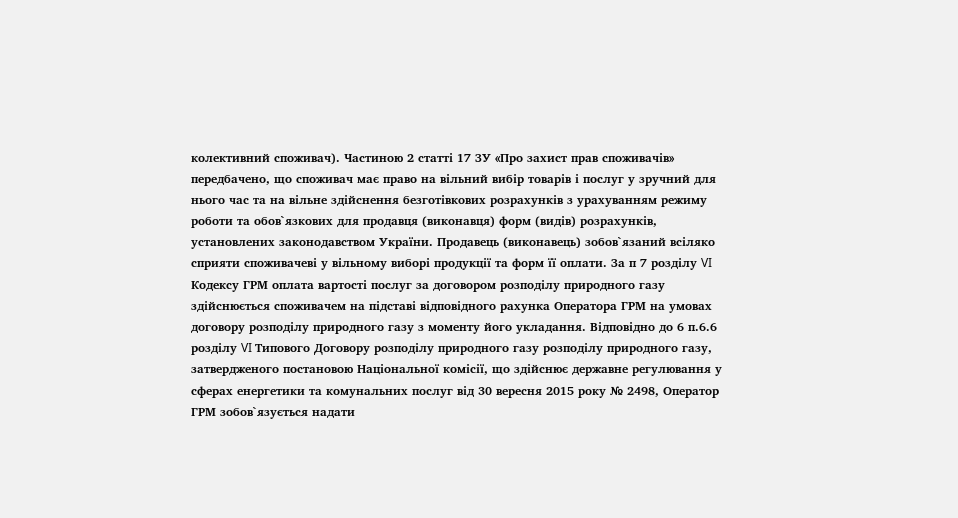колективний споживач). Частиною 2 статті 17 ЗУ «Про захист прав споживачів» передбачено, що споживач має право на вільний вибір товарів і послуг у зручний для нього час та на вільне здійснення безготівкових розрахунків з урахуванням режиму роботи та обов`язкових для продавця (виконавця) форм (видів) розрахунків, установлених законодавством України. Продавець (виконавець) зобов`язаний всіляко сприяти споживачеві у вільному виборі продукції та форм її оплати. За п 7 розділу VI Кодексу ГРМ оплата вартості послуг за договором розподілу природного газу здійснюється споживачем на підставі відповідного рахунка Оператора ГРМ на умовах договору розподілу природного газу з моменту його укладання. Відповідно до 6 п.6.6 розділу VI Типового Договору розподілу природного газу розподілу природного газу, затвердженого постановою Національної комісії, що здійснює державне регулювання у сферах енергетики та комунальних послуг від 30 вересня 2015 року № 2498, Оператор ГРМ зобов`язується надати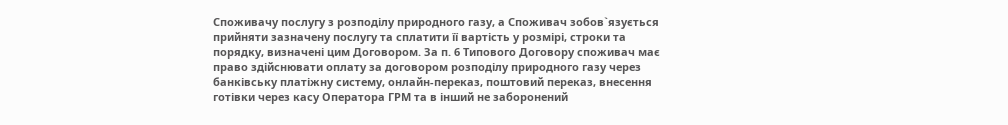Споживачу послугу з розподілу природного газу, а Споживач зобов`язується прийняти зазначену послугу та сплатити її вартість у розмірі, строки та порядку, визначені цим Договором. За п. 6 Типового Договору споживач має право здійснювати оплату за договором розподілу природного газу через банківську платіжну систему, онлайн-переказ, поштовий переказ, внесення готівки через касу Оператора ГРМ та в інший не заборонений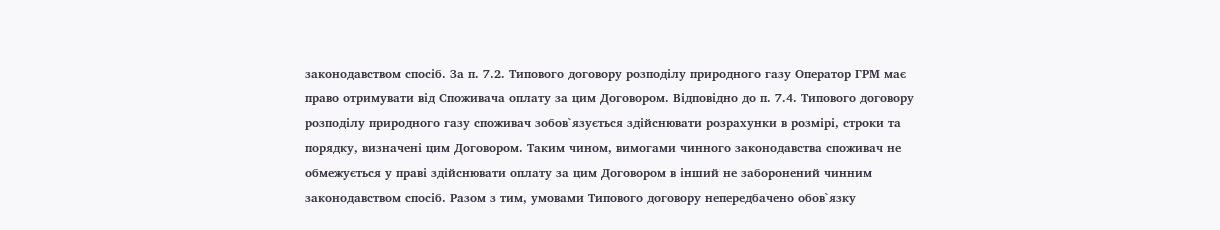законодавством спосіб. За п. 7.2. Типового договору розподілу природного газу Оператор ГРМ має право отримувати від Споживача оплату за цим Договором. Відповідно до п. 7.4. Типового договору розподілу природного газу споживач зобов`язується здійснювати розрахунки в розмірі, строки та порядку, визначені цим Договором. Таким чином, вимогами чинного законодавства споживач не обмежується у праві здійснювати оплату за цим Договором в інший не заборонений чинним законодавством спосіб. Разом з тим, умовами Типового договору непередбачено обов`язку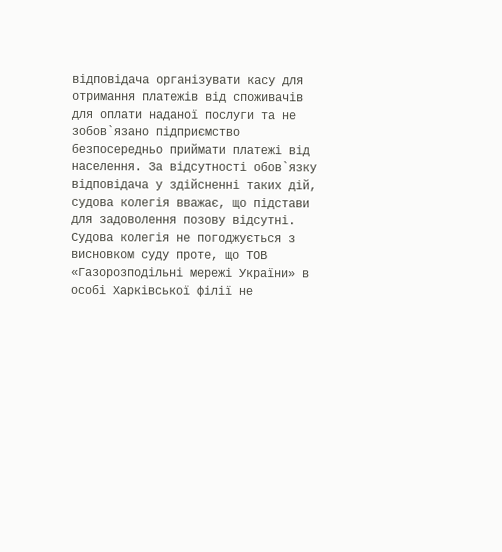відповідача організувати касу для отримання платежів від споживачів для оплати наданої послуги та не зобов`язано підприємство безпосередньо приймати платежі від населення. За відсутності обов`язку відповідача у здійсненні таких дій, судова колегія вважає, що підстави для задоволення позову відсутні. Судова колегія не погоджується з висновком суду проте, що ТОВ «Газорозподільні мережі України» в особі Харківської філії не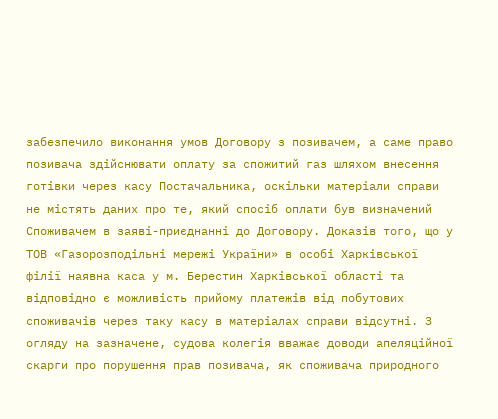забезпечило виконання умов Договору з позивачем, а саме право позивача здійснювати оплату за спожитий газ шляхом внесення готівки через касу Постачальника, оскільки матеріали справи не містять даних про те, який спосіб оплати був визначений Споживачем в заяві-приєднанні до Договору. Доказів того, що у ТОВ «Газорозподільні мережі України» в особі Харківської філії наявна каса у м. Берестин Харківської області та відповідно є можливість прийому платежів від побутових споживачів через таку касу в матеріалах справи відсутні. З огляду на зазначене, судова колегія вважає доводи апеляційної скарги про порушення прав позивача, як споживача природного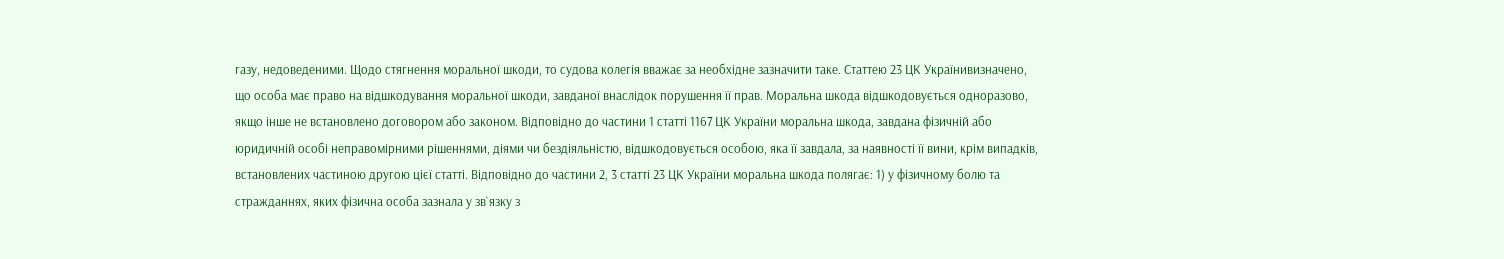газу, недоведеними. Щодо стягнення моральної шкоди, то судова колегія вважає за необхідне зазначити таке. Статтею 23 ЦК Українивизначено, що особа має право на відшкодування моральної шкоди, завданої внаслідок порушення її прав. Моральна шкода відшкодовується одноразово, якщо інше не встановлено договором або законом. Відповідно до частини 1 статті 1167 ЦК України моральна шкода, завдана фізичній або юридичній особі неправомірними рішеннями, діями чи бездіяльністю, відшкодовується особою, яка її завдала, за наявності її вини, крім випадків, встановлених частиною другою цієї статті. Відповідно до частини 2, 3 статті 23 ЦК України моральна шкода полягає: 1) у фізичному болю та стражданнях, яких фізична особа зазнала у зв`язку з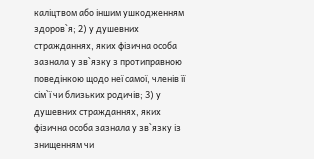каліцтвом або іншим ушкодженням здоров`я; 2) у душевних стражданнях, яких фізична особа зазнала у зв`язку з протиправною поведінкою щодо неї самої, членів її сім`ї чи близьких родичів; 3) у душевних стражданнях, яких фізична особа зазнала у зв`язку із знищенням чи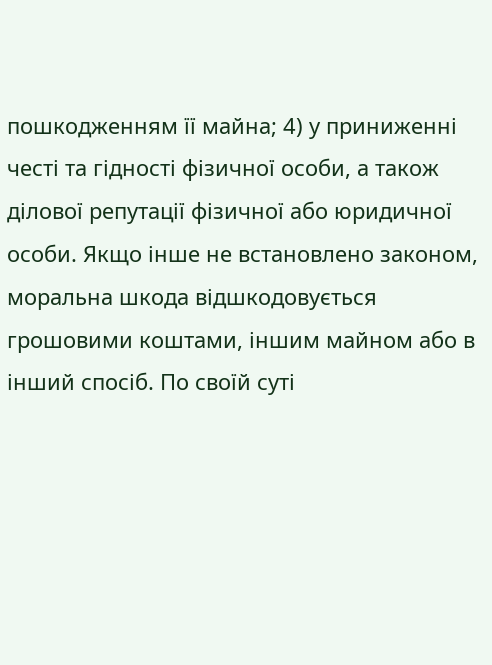пошкодженням її майна; 4) у приниженні честі та гідності фізичної особи, а також ділової репутації фізичної або юридичної особи. Якщо інше не встановлено законом, моральна шкода відшкодовується грошовими коштами, іншим майном або в інший спосіб. По своїй суті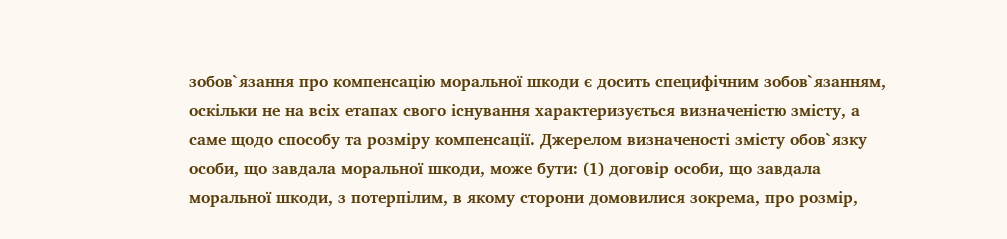зобов`язання про компенсацію моральної шкоди є досить специфічним зобов`язанням, оскільки не на всіх етапах свого існування характеризується визначеністю змісту, а саме щодо способу та розміру компенсації. Джерелом визначеності змісту обов`язку особи, що завдала моральної шкоди, може бути: (1) договір особи, що завдала моральної шкоди, з потерпілим, в якому сторони домовилися зокрема, про розмір,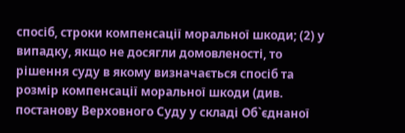спосіб, строки компенсації моральної шкоди; (2) у випадку, якщо не досягли домовленості, то рішення суду в якому визначається спосіб та розмір компенсації моральної шкоди (див. постанову Верховного Суду у складі Об`єднаної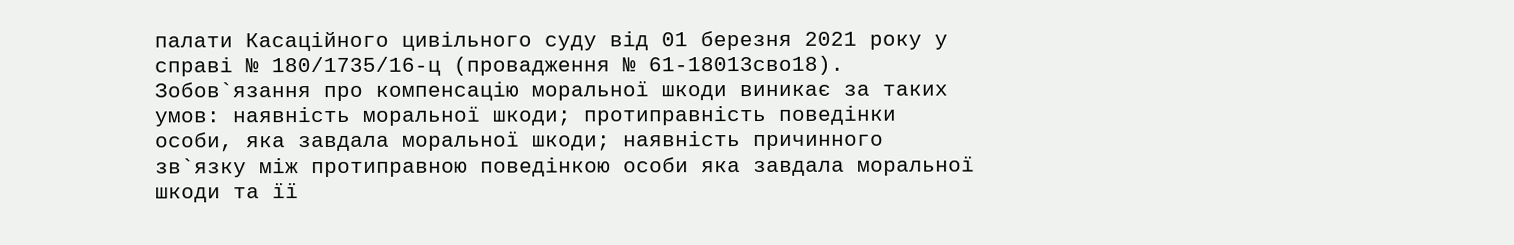палати Касаційного цивільного суду від 01 березня 2021 року у справі № 180/1735/16-ц (провадження № 61-18013сво18). Зобов`язання про компенсацію моральної шкоди виникає за таких умов: наявність моральної шкоди; протиправність поведінки особи, яка завдала моральної шкоди; наявність причинного зв`язку між протиправною поведінкою особи яка завдала моральної шкоди та її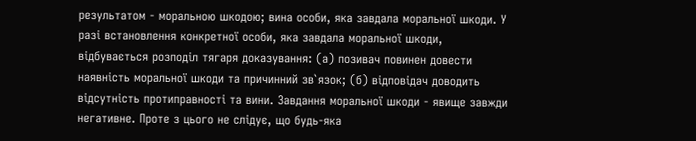результатом - моральною шкодою; вина особи, яка завдала моральної шкоди. У разі встановлення конкретної особи, яка завдала моральної шкоди, відбувається розподіл тягаря доказування: (а) позивач повинен довести наявність моральної шкоди та причинний зв`язок; (б) відповідач доводить відсутність протиправності та вини. Завдання моральної шкоди - явище завжди негативне. Проте з цього не слідує, що будь-яка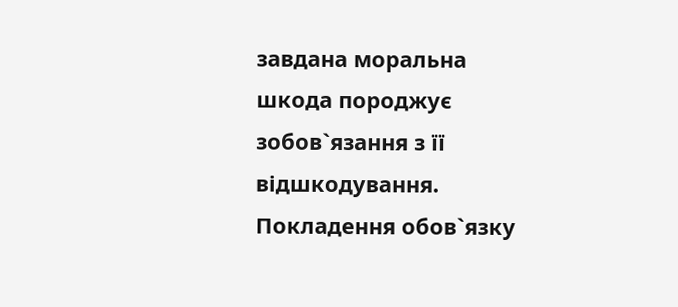завдана моральна шкода породжує зобов`язання з її відшкодування. Покладення обов`язку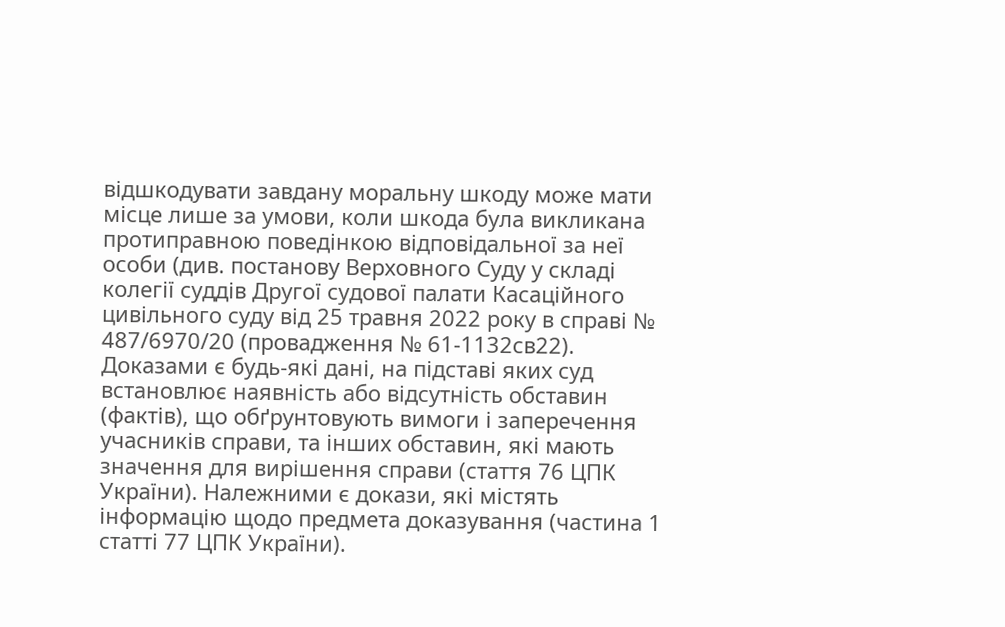відшкодувати завдану моральну шкоду може мати місце лише за умови, коли шкода була викликана протиправною поведінкою відповідальної за неї особи (див. постанову Верховного Суду у складі колегії суддів Другої судової палати Касаційного цивільного суду від 25 травня 2022 року в справі № 487/6970/20 (провадження № 61-1132св22). Доказами є будь-які дані, на підставі яких суд встановлює наявність або відсутність обставин (фактів), що обґрунтовують вимоги і заперечення учасників справи, та інших обставин, які мають значення для вирішення справи (стаття 76 ЦПК України). Належними є докази, які містять інформацію щодо предмета доказування (частина 1 статті 77 ЦПК України).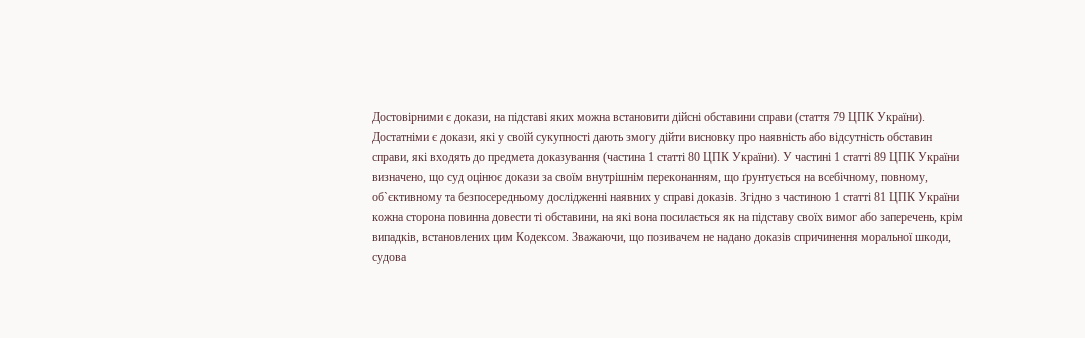Достовірними є докази, на підставі яких можна встановити дійсні обставини справи (стаття 79 ЦПК України). Достатніми є докази, які у своїй сукупності дають змогу дійти висновку про наявність або відсутність обставин справи, які входять до предмета доказування (частина 1 статті 80 ЦПК України). У частині 1 статті 89 ЦПК України визначено, що суд оцінює докази за своїм внутрішнім переконанням, що ґрунтується на всебічному, повному, об`єктивному та безпосередньому дослідженні наявних у справі доказів. Згідно з частиною 1 статті 81 ЦПК України кожна сторона повинна довести ті обставини, на які вона посилається як на підставу своїх вимог або заперечень, крім випадків, встановлених цим Кодексом. Зважаючи, що позивачем не надано доказів спричинення моральної шкоди, судова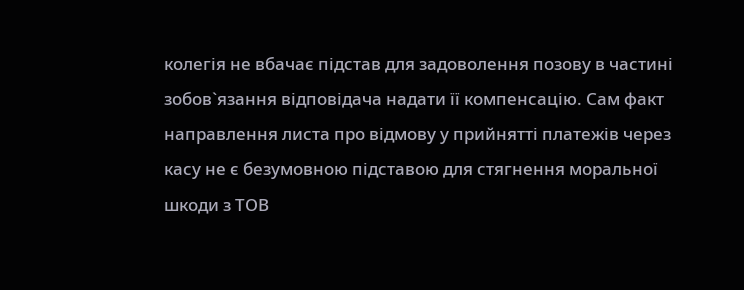колегія не вбачає підстав для задоволення позову в частині зобов`язання відповідача надати її компенсацію. Сам факт направлення листа про відмову у прийнятті платежів через касу не є безумовною підставою для стягнення моральної шкоди з ТОВ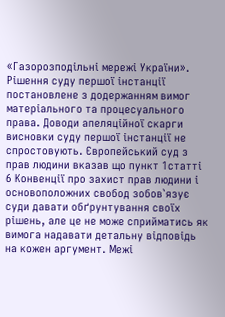«Газорозподільні мережі України». Рішення суду першої інстанції постановлене з додержанням вимог матеріального та процесуального права. Доводи апеляційної скарги висновки суду першої інстанції не спростовують. Європейський суд з прав людини вказав що пункт 1статті 6 Конвенції про захист прав людини і основоположних свобод зобов`язує суди давати обґрунтування своїх рішень, але це не може сприйматись як вимога надавати детальну відповідь на кожен аргумент. Межі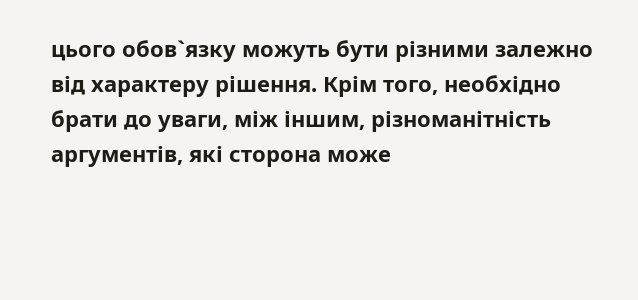цього обов`язку можуть бути різними залежно від характеру рішення. Крім того, необхідно брати до уваги, між іншим, різноманітність аргументів, які сторона може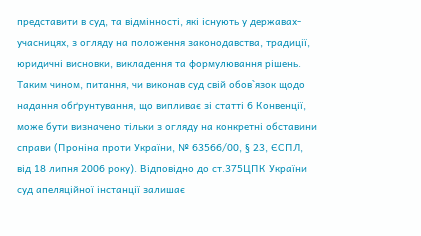представити в суд, та відмінності, які існують у державах-учасницях, з огляду на положення законодавства, традиції, юридичні висновки, викладення та формулювання рішень. Таким чином, питання, чи виконав суд свій обов`язок щодо надання обґрунтування, що випливає зі статті 6 Конвенції, може бути визначено тільки з огляду на конкретні обставини справи (Проніна проти України, № 63566/00, § 23, ЄСПЛ, від 18 липня 2006 року). Відповідно до ст.375ЦПК України суд апеляційної інстанції залишає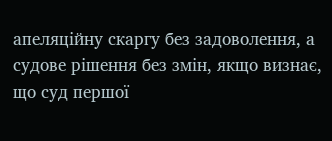апеляційну скаргу без задоволення, а судове рішення без змін, якщо визнає, що суд першої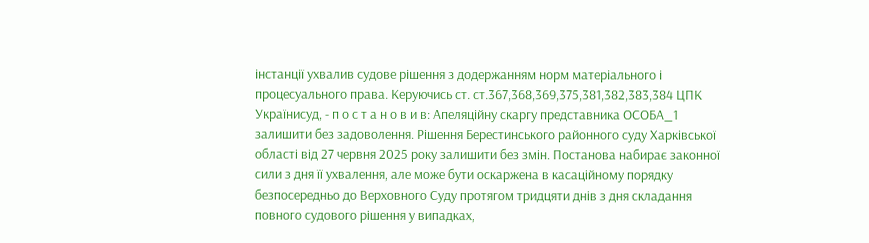інстанції ухвалив судове рішення з додержанням норм матеріального і процесуального права. Керуючись ст. ст.367,368,369,375,381,382,383,384 ЦПК Українисуд, - п о с т а н о в и в: Апеляційну скаргу представника ОСОБА_1 залишити без задоволення. Рішення Берестинського районного суду Харківської області від 27 червня 2025 року залишити без змін. Постанова набирає законної сили з дня її ухвалення, але може бути оскаржена в касаційному порядку безпосередньо до Верховного Суду протягом тридцяти днів з дня складання повного судового рішення у випадках,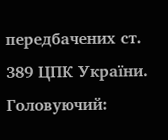передбачених ст. 389 ЦПК України. Головуючий: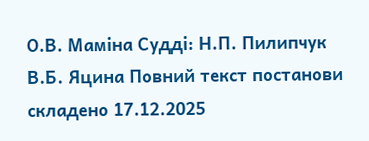О.В. Маміна Судді: Н.П. Пилипчук В.Б. Яцина Повний текст постанови складено 17.12.2025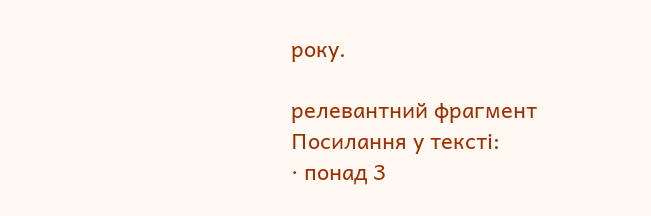року.

релевантний фрагмент
Посилання у тексті:
· понад 3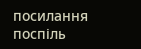посилання поспіль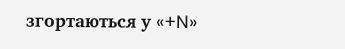згортаються у «+N»